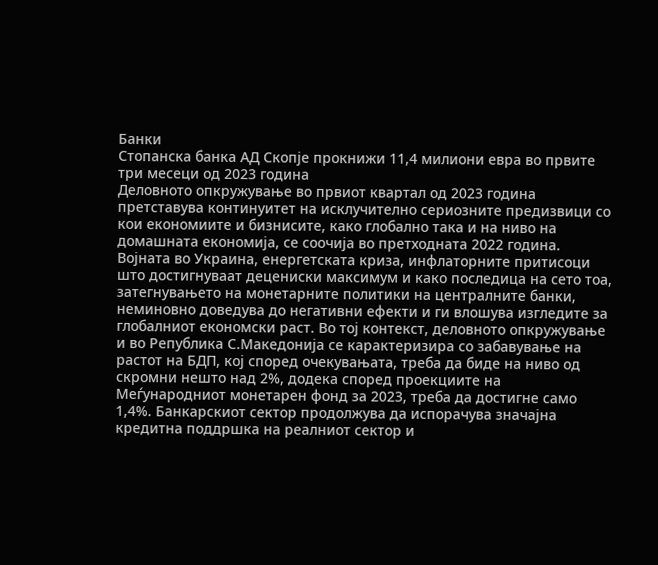Банки
Стопанска банка АД Скопје прокнижи 11,4 милиони евра во првите три месеци од 2023 година
Деловното опкружување во првиот квартал од 2023 година претставува континуитет на исклучително сериозните предизвици со кои економиите и бизнисите, како глобално така и на ниво на домашната економија, се соочија во претходната 2022 година. Војната во Украина, енергетската криза, инфлаторните притисоци што достигнуваат децениски максимум и како последица на сето тоа, затегнувањето на монетарните политики на централните банки, неминовно доведува до негативни ефекти и ги влошува изгледите за глобалниот економски раст. Во тој контекст, деловното опкружување и во Република С.Македонија се карактеризира со забавување на растот на БДП, кој според очекувањата, треба да биде на ниво од скромни нешто над 2%, додека според проекциите на Меѓународниот монетарен фонд за 2023, треба да достигне само 1,4%. Банкарскиот сектор продолжува да испорачува значајна кредитна поддршка на реалниот сектор и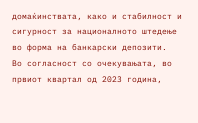домаќинствата, како и стабилност и сигурност за националното штедење во форма на банкарски депозити.
Во согласност со очекувањата, во првиот квартал од 2023 година,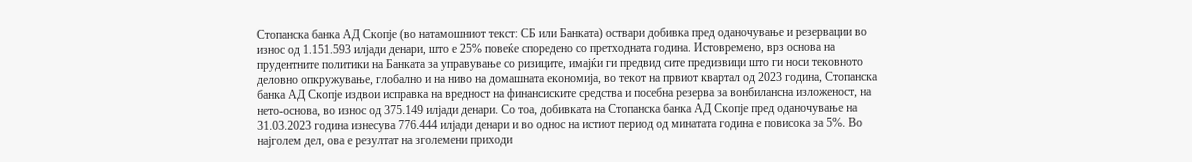Стопанска банка АД Скопје (во натамошниот текст: СБ или Банката) оствари добивка пред оданочување и резервации во износ од 1.151.593 илјади денари, што е 25% повеќе споредено со претходната година. Истовремено, врз основа на прудентните политики на Банката за управување со ризиците, имајќи ги предвид сите предизвици што ги носи тековното деловно опкружување, глобално и на ниво на домашната економија, во текот на првиот квартал од 2023 година, Стопанска банка АД Скопје издвои исправка на вредност на финансиските средства и посебна резерва за вонбилансна изложеност, на нето-основа, во износ од 375.149 илјади денари. Со тоа, добивката на Стопанска банка АД Скопје пред оданочување на 31.03.2023 година изнесува 776.444 илјади денари и во однос на истиот период од минатата година е повисока за 5%. Во најголем дел, ова е резултат на зголемени приходи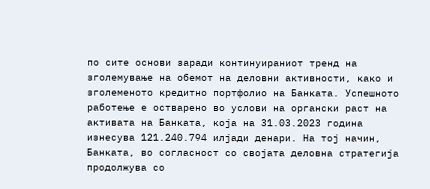по сите основи заради континуираниот тренд на зголемување на обемот на деловни активности, како и зголеменото кредитно портфолио на Банката. Успешното работење е остварено во услови на органски раст на активата на Банката, која на 31.03.2023 година изнесува 121.240.794 илјади денари. На тој начин, Банката, во согласност со својата деловна стратегија продолжува со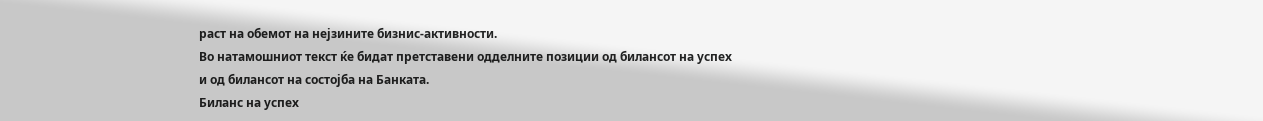раст на обемот на нејзините бизнис-активности.
Во натамошниот текст ќе бидат претставени одделните позиции од билансот на успех и од билансот на состојба на Банката.
Биланс на успех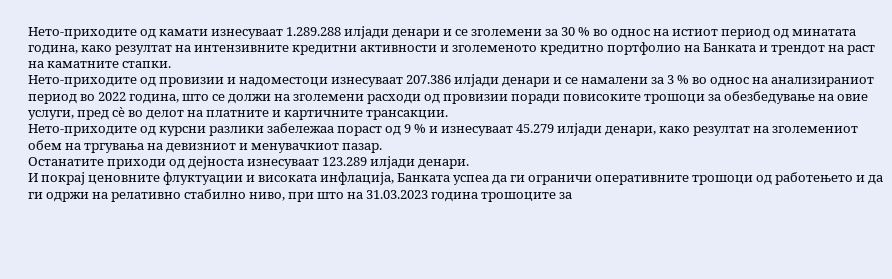Нето-приходите од камати изнесуваат 1.289.288 илјади денари и се зголемени за 30 % во однос на истиот период од минатата година, како резултат на интензивните кредитни активности и зголеменото кредитно портфолио на Банката и трендот на раст на каматните стапки.
Нето-приходите од провизии и надоместоци изнесуваат 207.386 илјади денари и се намалени за 3 % во однос на анализираниот период во 2022 година, што се должи на зголемени расходи од провизии поради повисоките трошоци за обезбедување на овие услуги, пред сè во делот на платните и картичните трансакции.
Нето-приходите од курсни разлики забележаа пораст од 9 % и изнесуваат 45.279 илјади денари, како резултат на зголемениот обем на тргувања на девизниот и менувачкиот пазар.
Останатите приходи од дејноста изнесуваат 123.289 илјади денари.
И покрај ценовните флуктуации и високата инфлација, Банката успеа да ги ограничи оперативните трошоци од работењето и да ги одржи на релативно стабилно ниво, при што на 31.03.2023 година трошоците за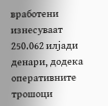вработени изнесуваат 250.062 илјади денари, додека оперативните трошоци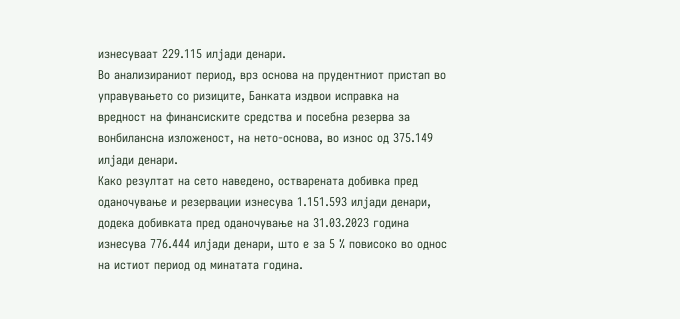изнесуваат 229.115 илјади денари.
Во анализираниот период, врз основа на прудентниот пристап во управувањето со ризиците, Банката издвои исправка на вредност на финансиските средства и посебна резерва за вонбилансна изложеност, на нето-основа, во износ од 375.149 илјади денари.
Како резултат на сето наведено, остварената добивка пред оданочување и резервации изнесува 1.151.593 илјади денари, додека добивката пред оданочување на 31.03.2023 година изнесува 776.444 илјади денари, што е за 5 % повисоко во однос на истиот период од минатата година.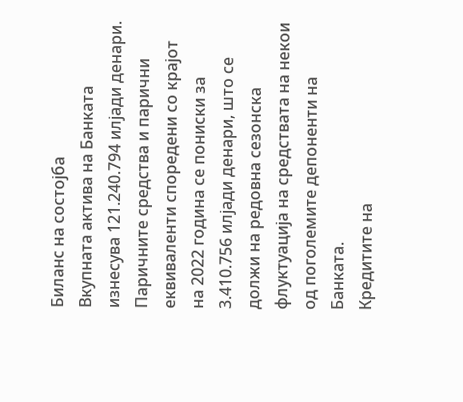Биланс на состојба
Вкупната актива на Банката изнесува 121.240.794 илјади денари.
Паричните средства и парични еквиваленти споредени со крајот на 2022 година се пониски за 3.410.756 илјади денари, што се должи на редовна сезонска флуктуација на средствата на некои од поголемите депоненти на Банката.
Кредитите на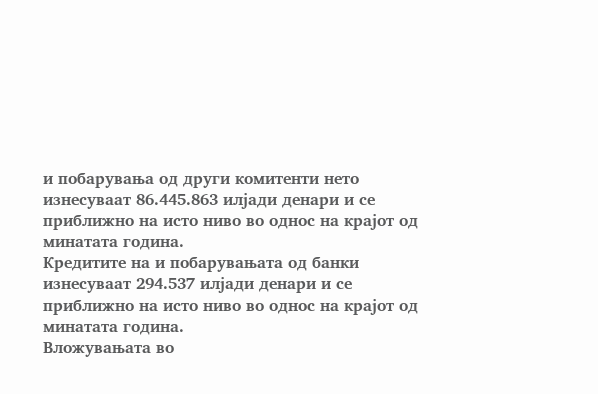и побарувања од други комитенти нето изнесуваат 86.445.863 илјади денари и се приближно на исто ниво во однос на крајот од минатата година.
Кредитите на и побарувањата од банки изнесуваат 294.537 илјади денари и се приближно на исто ниво во однос на крајот од минатата година.
Вложувањата во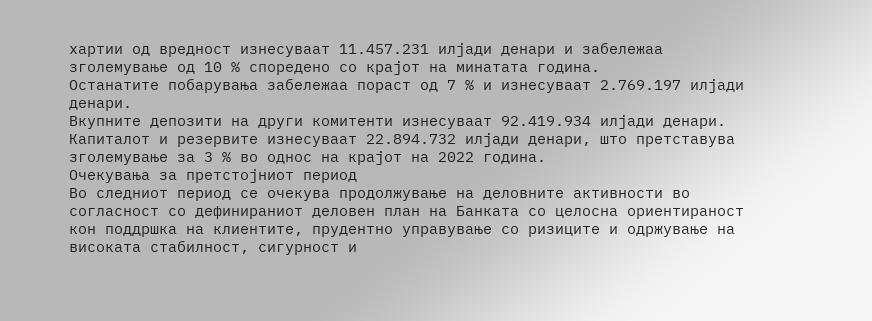хартии од вредност изнесуваат 11.457.231 илјади денари и забележаа зголемување од 10 % споредено со крајот на минатата година.
Останатите побарувања забележаа пораст од 7 % и изнесуваат 2.769.197 илјади денари.
Вкупните депозити на други комитенти изнесуваат 92.419.934 илјади денари.
Капиталот и резервите изнесуваат 22.894.732 илјади денари, што претставува зголемување за 3 % во однос на крајот на 2022 година.
Очекувања за претстојниот период
Во следниот период се очекува продолжување на деловните активности во согласност со дефинираниот деловен план на Банката со целосна ориентираност кон поддршка на клиентите, прудентно управување со ризиците и одржување на високата стабилност, сигурност и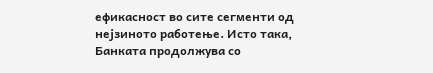ефикасност во сите сегменти од нејзиното работење. Исто така, Банката продолжува со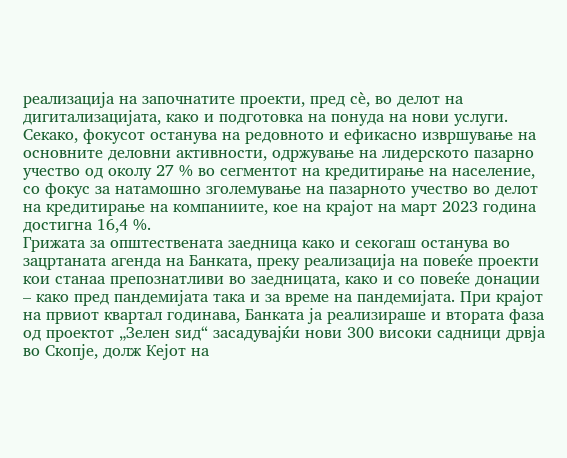реализација на започнатите проекти, пред сè, во делот на дигитализацијата, како и подготовка на понуда на нови услуги. Секако, фокусот останува на редовното и ефикасно извршување на основните деловни активности, одржување на лидерското пазарно учество од околу 27 % во сегментот на кредитирање на население, со фокус за натамошно зголемување на пазарното учество во делот на кредитирање на компаниите, кое на крајот на март 2023 година достигна 16,4 %.
Грижата за општествената заедница како и секогаш останува во зацртаната агенда на Банката, преку реализација на повеќе проекти кои станаа препознатливи во заедницата, како и со повеќе донации – како пред пандемијата така и за време на пандемијата. При крајот на првиот квартал годинава, Банката ја реализираше и втората фаза од проектот „Зелен ѕид“ засадувајќи нови 300 високи садници дрвја во Скопје, долж Кејот на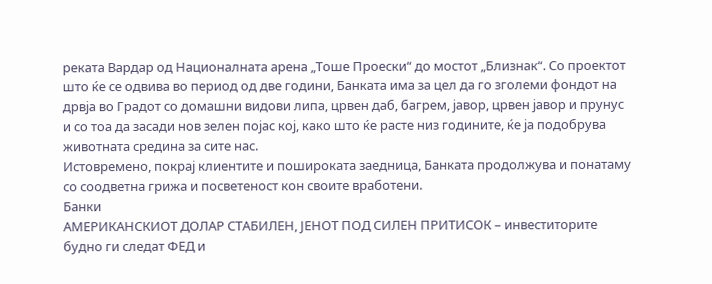реката Вардар од Националната арена „Тоше Проески“ до мостот „Близнак“. Со проектот што ќе се одвива во период од две години, Банката има за цел да го зголеми фондот на дрвја во Градот со домашни видови липа, црвен даб, багрем, јавор, црвен јавор и прунус и со тоа да засади нов зелен појас кој, како што ќе расте низ годините, ќе ја подобрува животната средина за сите нас.
Истовремено, покрај клиентите и пошироката заедница, Банката продолжува и понатаму со соодветна грижа и посветеност кон своите вработени.
Банки
АМЕРИКАНСКИОТ ДОЛАР СТАБИЛЕН, ЈЕНОТ ПОД СИЛЕН ПРИТИСОК – инвеститорите будно ги следат ФЕД и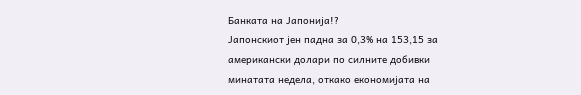Банката на Јапонија!?
Јапонскиот јен падна за 0,3% на 153,15 за американски долари по силните добивки минатата недела, откако економијата на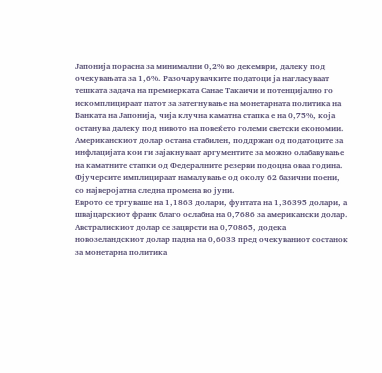Јапонија порасна за минимални 0,2% во декември, далеку под очекувањата за 1,6%. Разочарувачките податоци ја нагласуваат тешката задача на премиерката Санае Такаичи и потенцијално го искомплицираат патот за затегнување на монетарната политика на Банката на Јапонија, чија клучна каматна стапка е на 0,75%, која останува далеку под нивото на повеќето големи светски економии.
Американскиот долар остана стабилен, поддржан од податоците за инфлацијата кои ги зајакнуваат аргументите за можно олабавување на каматните стапки од Федералните резерви подоцна оваа година. Фјучерсите имплицираат намалување од околу 62 базични поени, со најверојатна следна промена во јуни.
Еврото се тргуваше на 1,1863 долари, фунтата на 1,36395 долари, а швајцарскиот франк благо ослабна на 0,7686 за американски долар. Австралискиот долар се зацврсти на 0,70865, додека новозеландскиот долар падна на 0,6033 пред очекуваниот состанок за монетарна политика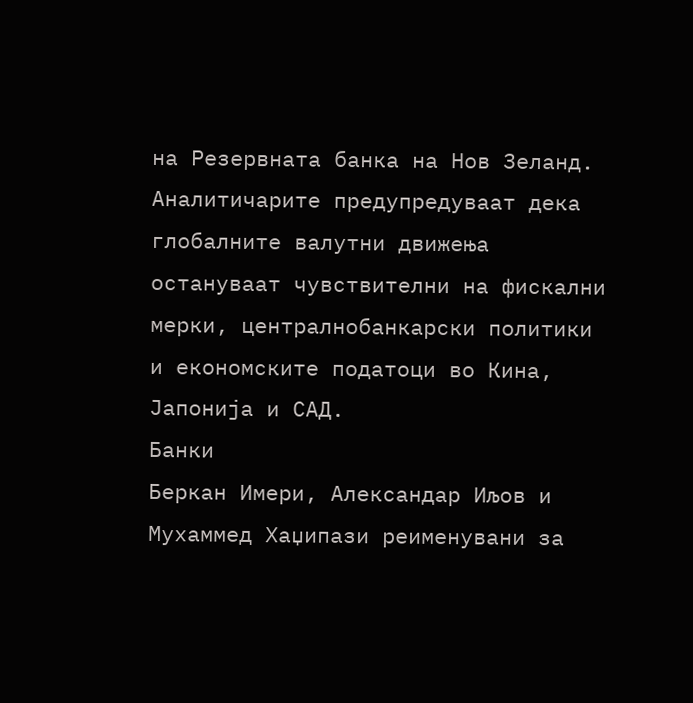на Резервната банка на Нов Зеланд.
Аналитичарите предупредуваат дека глобалните валутни движења остануваат чувствителни на фискални мерки, централнобанкарски политики и економските податоци во Кина, Јапонија и САД.
Банки
Беркан Имери, Александар Иљов и Мухаммед Хаџипази реименувани за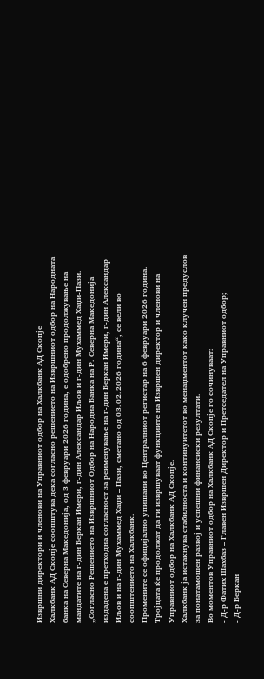Извршни директори и членови на Управниот одбор на Халкбанк АД Скопје
Халкбанк АД Скопје соопштува дека согласно решението на Извршниот одбор на Народната банка на Северна Македонија, од 3 февруари 2026 година, е одобрено продолжување на мандатите на г-дин Беркан Имери, г-дин Александар Иљов и г-дин Мухаммед Хаџи-Пази.
„Согласно Решението на Извршниот Одбор на Народна Банка на Р. Северна Македонија издадена е претходна согласност за реименување на г-дин Беркан Имери, г-дин Александар Иљов и на г-дин Мухаммед Хаџи – Пази, сметано од 03.02.2026 година“, се вели во соопштението на Халкбанк.
Промените се официјално упишани во Централниот регистар на 6 февруари 2026 година. Тројцата ќе продолжат да ги извршуваат функциите на Извршен директор и членови на Управниот одбор на Халкбанк АД Скопје.
Халкбанк ја истакнува стабилноста и континуитетот во менаџментот како клучен предуслов за понатамошен развој и успешни финансиски резултати.
Во моментов Управниот одбор на Халкбанк АД Скопје го сочинуваат:
- Д-р Фатих Шахбаз – Главен Извршен Директор и Претседател на Управниот одбор;
- Д-р Беркан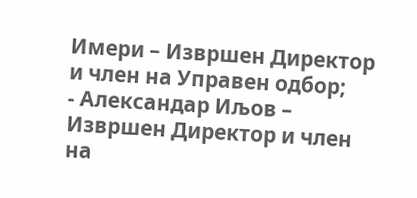Имери – Извршен Директор и член на Управен одбор;
- Александар Иљов – Извршен Директор и член на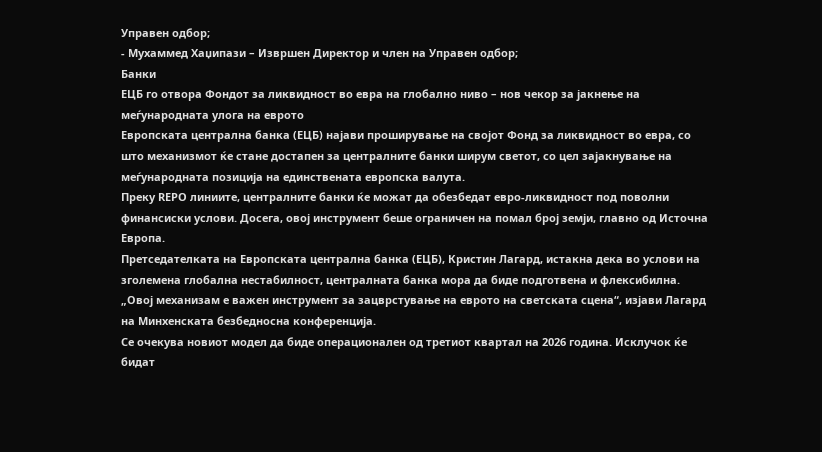Управен одбор;
- Мухаммед Хаџипази – Извршен Директор и член на Управен одбор;
Банки
ЕЦБ го отвора Фондот за ликвидност во евра на глобално ниво – нов чекор за јакнење на меѓународната улога на еврото
Европската централна банка (ЕЦБ) најави проширување на својот Фонд за ликвидност во евра, со што механизмот ќе стане достапен за централните банки ширум светот, со цел зајакнување на меѓународната позиција на единствената европска валута.
Преку REPO линиите, централните банки ќе можат да обезбедат евро-ликвидност под поволни финансиски услови. Досега, овој инструмент беше ограничен на помал број земји, главно од Источна Европа.
Претседателката на Европската централна банка (ЕЦБ), Кристин Лагард, истакна дека во услови на зголемена глобална нестабилност, централната банка мора да биде подготвена и флексибилна. „Овој механизам е важен инструмент за зацврстување на еврото на светската сцена“, изјави Лагард на Минхенската безбедносна конференција.
Се очекува новиот модел да биде операционален од третиот квартал на 2026 година. Исклучок ќе бидат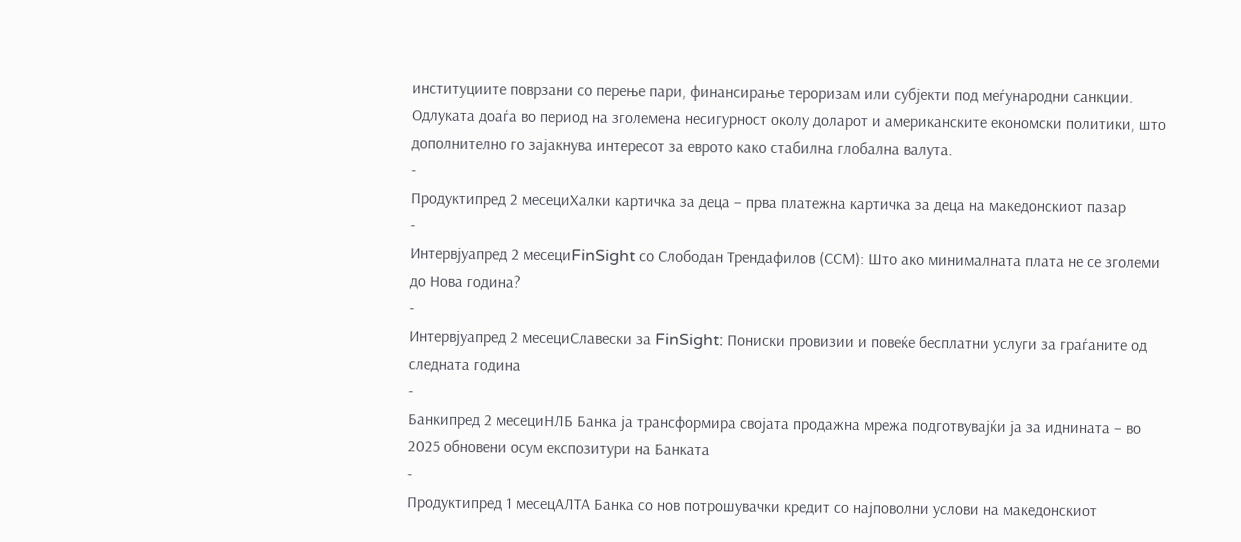институциите поврзани со перење пари, финансирање тероризам или субјекти под меѓународни санкции.
Одлуката доаѓа во период на зголемена несигурност околу доларот и американските економски политики, што дополнително го зајакнува интересот за еврото како стабилна глобална валута.
-
Продуктипред 2 месециХалки картичка за деца – прва платежна картичка за деца на македонскиот пазар
-
Интервјуапред 2 месециFinSight со Слободан Трендафилов (ССМ): Што ако минималната плата не се зголеми до Нова година?
-
Интервјуапред 2 месециСлавески за FinSight: Пониски провизии и повеќе бесплатни услуги за граѓаните од следната година
-
Банкипред 2 месециНЛБ Банка ја трансформира својата продажна мрежа подготвувајќи ја за иднината – во 2025 обновени осум експозитури на Банката
-
Продуктипред 1 месецАЛТА Банка со нов потрошувачки кредит со најповолни услови на македонскиот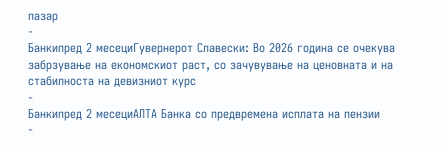пазар
-
Банкипред 2 месециГувернерот Славески: Во 2026 година се очекува забрзување на економскиот раст, со зачувување на ценовната и на стабилноста на девизниот курс
-
Банкипред 2 месециАЛТА Банка со предвремена исплата на пензии
-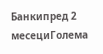Банкипред 2 месециГолема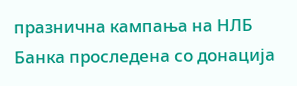празнична кампања на НЛБ Банка проследена со донација